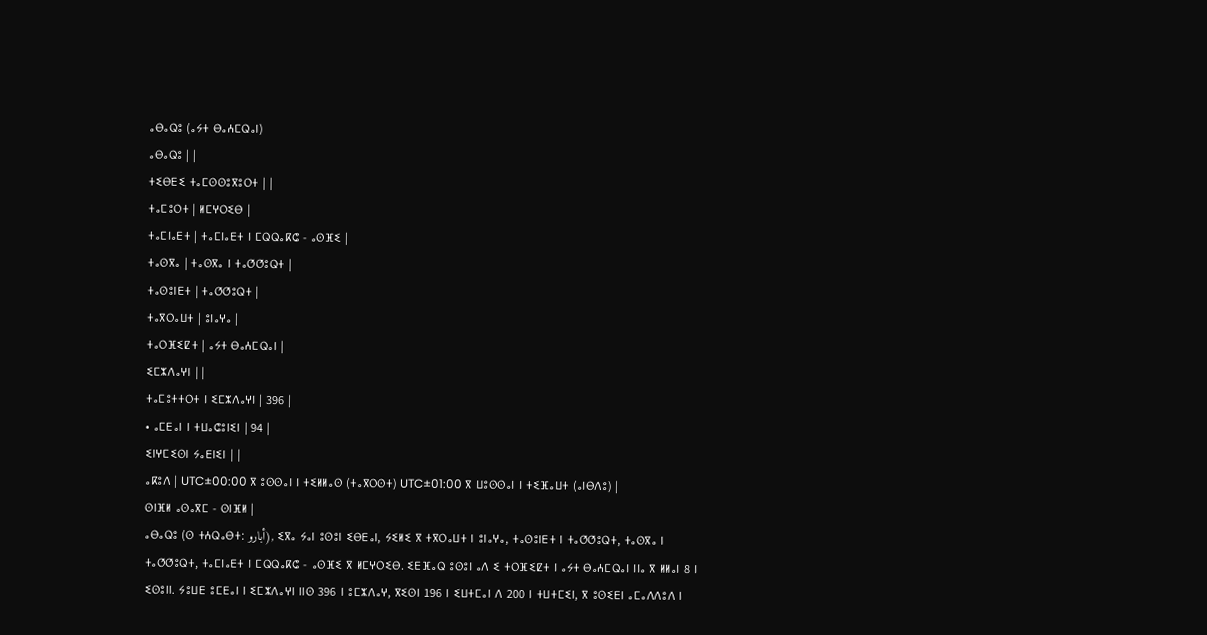ⴰⴱⴰⵕⵓ (ⴰⵢⵜ ⴱⴰⵄⵎⵕⴰⵏ)
ⴰⴱⴰⵕⵓ | |
ⵜⵉⴱⴹⵉ ⵜⴰⵎⵙⵙⵓⴳⵓⵔⵜ | |
ⵜⴰⵎⵓⵔⵜ | ⵍⵎⵖⵔⵉⴱ |
ⵜⴰⵎⵏⴰⴹⵜ | ⵜⴰⵎⵏⴰⴹⵜ ⵏ ⵎⵕⵕⴰⴽⵛ - ⴰⵙⴼⵉ |
ⵜⴰⵙⴳⴰ | ⵜⴰⵙⴳⴰ ⵏ ⵜⴰⵚⵚⵓⵕⵜ |
ⵜⴰⵙⵓⵏⴹⵜ | ⵜⴰⵚⵚⵓⵕⵜ |
ⵜⴰⴳⵔⴰⵡⵜ | ⵓⵏⴰⵖⴰ |
ⵜⴰⵔⴼⵉⵇⵜ | ⴰⵢⵜ ⴱⴰⵄⵎⵕⴰⵏ |
ⵉⵎⵣⴷⴰⵖⵏ | |
ⵜⴰⵎⵓⵜⵜⵔⵜ ⵏ ⵉⵎⵣⴷⴰⵖⵏ | 396 |
• ⴰⵎⴹⴰⵏ ⵏ ⵜⵡⴰⵛⵓⵏⵉⵏ | 94 |
ⵉⵏⵖⵎⵉⵙⵏ ⵢⴰⴹⵏⵉⵏ | |
ⴰⴽⵓⴷ | UTC±00:00 ⴳ ⵓⵙⵙⴰⵏ ⵏ ⵜⵉⵍⵍⴰⵙ (ⵜⴰⴳⵔⵙⵜ) UTC±01:00 ⴳ ⵡⵓⵙⵙⴰⵏ ⵏ ⵜⵉⴼⴰⵡⵜ (ⴰⵏⴱⴷⵓ) |
ⵙⵏⴼⵍ ⴰⵙⴰⴳⵎ - ⵙⵏⴼⵍ |
ⴰⴱⴰⵕⵓ (ⵙ ⵜⵄⵕⴰⴱⵜ: أبارو), ⵉⴳⴰ ⵢⴰⵏ ⵓⵙⵓⵏ ⵉⴱⴹⴰⵏ, ⵢⵉⵍⵉ ⴳ ⵜⴳⵔⴰⵡⵜ ⵏ ⵓⵏⴰⵖⴰ, ⵜⴰⵙⵓⵏⴹⵜ ⵏ ⵜⴰⵚⵚⵓⵕⵜ, ⵜⴰⵙⴳⴰ ⵏ ⵜⴰⵚⵚⵓⵕⵜ, ⵜⴰⵎⵏⴰⴹⵜ ⵏ ⵎⵕⵕⴰⴽⵛ - ⴰⵙⴼⵉ ⴳ ⵍⵎⵖⵔⵉⴱ. ⵉⴹⴼⴰⵕ ⵓⵙⵓⵏ ⴰⴷ ⵉ ⵜⵔⴼⵉⵇⵜ ⵏ ⴰⵢⵜ ⴱⴰⵄⵎⵕⴰⵏ ⵏⵏⴰ ⴳ ⵍⵍⴰⵏ 8 ⵏ ⵉⵙⵓⵏⵏ. ⵢⵓⵡⴹ ⵓⵎⴹⴰⵏ ⵏ ⵉⵎⵣⴷⴰⵖⵏ ⵏⵏⵙ 396 ⵏ ⵓⵎⵣⴷⴰⵖ, ⴳⵉⵙⵏ 196 ⵏ ⵉⵡⵜⵎⴰⵏ ⴷ 200 ⵏ ⵜⵡⵜⵎⵉⵏ, ⴳ ⵓⵙⵉⴹⵏ ⴰⵎⴰⴷⴷⵓⴷ ⵏ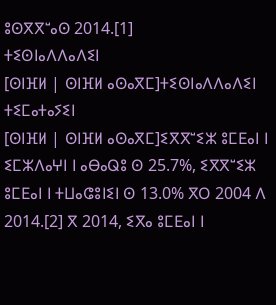ⵓⵙⴳⴳⵯⴰⵙ 2014.[1]
ⵜⵉⵙⵏⴰⴷⴷⴰⴷⵉⵏ
[ⵙⵏⴼⵍ | ⵙⵏⴼⵍ ⴰⵙⴰⴳⵎ]ⵜⵉⵙⵏⴰⴷⴷⴰⴷⵉⵏ ⵜⵉⵎⴰⵜⴰⵢⵉⵏ
[ⵙⵏⴼⵍ | ⵙⵏⴼⵍ ⴰⵙⴰⴳⵎ]ⵉⴳⴳⵯⵉⵣ ⵓⵎⴹⴰⵏ ⵏ ⵉⵎⵣⴷⴰⵖⵏ ⵏ ⴰⴱⴰⵕⵓ ⵙ 25.7%, ⵉⴳⴳⵯⵉⵣ ⵓⵎⴹⴰⵏ ⵏ ⵜⵡⴰⵛⵓⵏⵉⵏ ⵙ 13.0% ⴳⵔ 2004 ⴷ 2014.[2] ⴳ 2014, ⵉⴳⴰ ⵓⵎⴹⴰⵏ ⵏ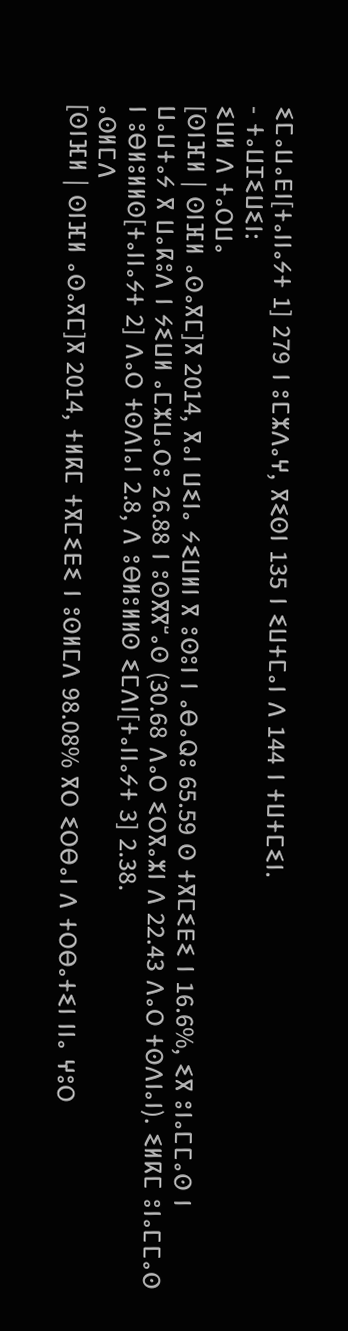ⵉⵎⴰⵡⴰⴹⵏ[ⵜⴰⵏⵏⴰⵢⵜ 1] 279 ⵏ ⵓⵎⵣⴷⴰⵖ, ⴳⵉⵙⵏ 135 ⵏ ⵉⵡⵜⵎⴰⵏ ⴷ 144 ⵏ ⵜⵡⵜⵎⵉⵏ.
- ⵜⴰⵡⵊⵉⵡⵉⵏ:
ⵉⵡⵍ ⴷ ⵜⴰⵔⵡⴰ
[ⵙⵏⴼⵍ | ⵙⵏⴼⵍ ⴰⵙⴰⴳⵎ]ⴳ 2014, ⴳⴰⵏ ⵡⵉⵏⴰ ⵢⵉⵡⵍⵏ ⴳ ⵓⵙⵓⵏ ⵏ ⴰⴱⴰⵕⵓ 65.59 ⵙ ⵜⴳⵎⵉⴹⵉ ⵏ 16.6%, ⵉⴳ ⵓⵏⴰⵎⵎⴰⵙ ⵏ ⵡⴰⵡⵜⴰⵢ ⴳ ⵡⴰⴽⵓⴷ ⵏ ⵢⵉⵡⵍ ⴰⵎⵣⵡⴰⵔⵓ 26.88 ⵏ ⵓⵙⴳⴳⵯⴰⵙ (30.68 ⴷⴰⵔ ⵉⵔⴳⴰⵣⵏ ⴷ 22.43 ⴷⴰⵔ ⵜⵙⴷⵏⴰⵏ). ⵉⵍⴽⵎ ⵓⵏⴰⵎⵎⴰⵙ ⵏ ⵓⴱⵍⵓⵍⵍⵙ[ⵜⴰⵏⵏⴰⵢⵜ 2] ⴷⴰⵔ ⵜⵙⴷⵏⴰⵏ 2.8, ⴷ ⵓⴱⵍⵓⵍⵍⵙ ⵉⵎⴷⵏ[ⵜⴰⵏⵏⴰⵢⵜ 3] 2.38.
ⴰⵙⵍⵎⴷ
[ⵙⵏⴼⵍ | ⵙⵏⴼⵍ ⴰⵙⴰⴳⵎ]ⴳ 2014, ⵜⵍⴽⵎ ⵜⴳⵎⵉⴹⵉ ⵏ ⵓⵙⵍⵎⴷ 98.08% ⴳⵔ ⵉⵔⴱⴰⵏ ⴷ ⵜⵔⴱⴰⵜⵉⵏ ⵏⵏⴰ ⵖⵓⵔ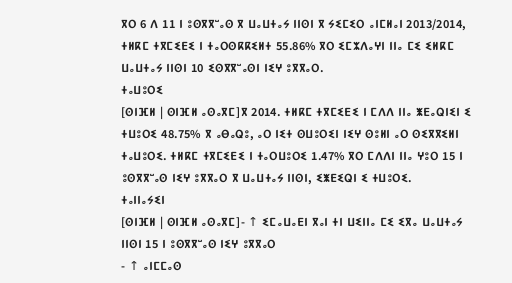ⴳⵔ 6 ⴷ 11 ⵏ ⵓⵙⴳⴳⵯⴰⵙ ⴳ ⵡⴰⵡⵜⴰⵢ ⵏⵏⵙⵏ ⴳ ⵢⵉⵎⵉⵔ ⴰⵏⵎⵍⴰⵏ 2013/2014, ⵜⵍⴽⵎ ⵜⴳⵎⵉⴹⵉ ⵏ ⵜⴰⵔⵙⴽⴽⵉⵍⵜ 55.86% ⴳⵔ ⵉⵎⵣⴷⴰⵖⵏ ⵏⵏⴰ ⵎⵉ ⵉⵍⴽⵎ ⵡⴰⵡⵜⴰⵢ ⵏⵏⵙⵏ 10 ⵉⵙⴳⴳⵯⴰⵙⵏ ⵏⵉⵖ ⵓⴳⴳⴰⵔ.
ⵜⴰⵡⵓⵔⵉ
[ⵙⵏⴼⵍ | ⵙⵏⴼⵍ ⴰⵙⴰⴳⵎ]ⴳ 2014. ⵜⵍⴽⵎ ⵜⴳⵎⵉⴹⵉ ⵏ ⵎⴷⴷ ⵏⵏⴰ ⵥⴹⴰⵕⵏⵉⵏ ⵉ ⵜⵡⵓⵔⵉ 48.75% ⴳ ⴰⴱⴰⵕⵓ, ⴰⵔ ⵏⵉⵜ ⵙⵡⵓⵔⵉⵏ ⵏⵉⵖ ⵙⵓⵍⵏ ⴰⵔ ⵙⵉⴳⴳⵉⵍⵏ ⵜⴰⵡⵓⵔⵉ. ⵜⵍⴽⵎ ⵜⴳⵎⵉⴹⵉ ⵏ ⵜⴰⵔⵡⵓⵔⵉ 1.47% ⴳⵔ ⵎⴷⴷⵏ ⵏⵏⴰ ⵖⵓⵔ 15 ⵏ ⵓⵙⴳⴳⵯⴰⵙ ⵏⵉⵖ ⵓⴳⴳⴰⵔ ⴳ ⵡⴰⵡⵜⴰⵢ ⵏⵏⵙⵏ, ⵉⵥⴹⵉⵕⵏ ⵉ ⵜⵡⵓⵔⵉ.
ⵜⴰⵏⵏⴰⵢⵉⵏ
[ⵙⵏⴼⵍ | ⵙⵏⴼⵍ ⴰⵙⴰⴳⵎ]- ↑ ⵉⵎⴰⵡⴰⴹⵏ ⴳⴰⵏ ⵜⵏ ⵡⵉⵏⵏⴰ ⵎⵉ ⵉⴳⴰ ⵡⴰⵡⵜⴰⵢ ⵏⵏⵙⵏ 15 ⵏ ⵓⵙⴳⴳⵯⴰⵙ ⵏⵉⵖ ⵓⴳⴳⴰⵔ
- ↑ ⴰⵏⵎⵎⴰⵙ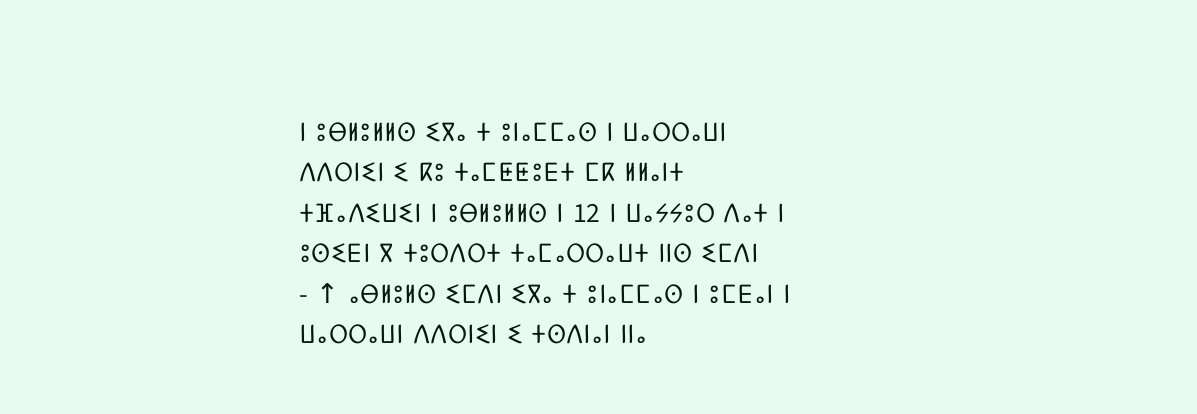ⵏ ⵓⴱⵍⵓⵍⵍⵙ ⵉⴳⴰ ⵜ ⵓⵏⴰⵎⵎⴰⵙ ⵏ ⵡⴰⵔⵔⴰⵡⵏ ⴷⴷⵔⵏⵉⵏ ⵉ ⴽⵓ ⵜⴰⵎⵟⵟⵓⴹⵜ ⵎⴽ ⵍⵍⴰⵏⵜ ⵜⴼⴰⴷⵉⵡⵉⵏ ⵏ ⵓⴱⵍⵓⵍⵍⵙ ⵏ 12 ⵏ ⵡⴰⵢⵢⵓⵔ ⴷⴰⵜ ⵏ ⵓⵙⵉⴹⵏ ⴳ ⵜⵓⵔⴷⵔⵜ ⵜⴰⵎⴰⵔⵔⴰⵡⵜ ⵏⵏⵙ ⵉⵎⴷⵏ
- ↑ ⴰⴱⵍⵓⵍⵙ ⵉⵎⴷⵏ ⵉⴳⴰ ⵜ ⵓⵏⴰⵎⵎⴰⵙ ⵏ ⵓⵎⴹⴰⵏ ⵏ ⵡⴰⵔⵔⴰⵡⵏ ⴷⴷⵔⵏⵉⵏ ⵉ ⵜⵙⴷⵏⴰⵏ ⵏⵏⴰ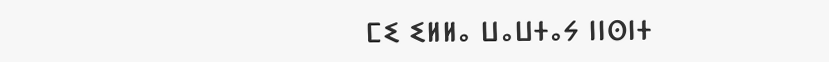ⵎⵉ ⵉⵍⵍⴰ ⵡⴰⵡⵜⴰⵢ ⵏⵏⵙⵏⵜ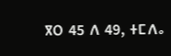ⴳⵔ 45 ⴷ 49, ⵜⵎⴷⴰ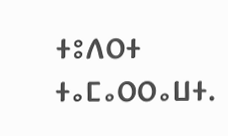ⵜⵓⴷⵔⵜ ⵜⴰⵎⴰⵔⵔⴰⵡⵜ.